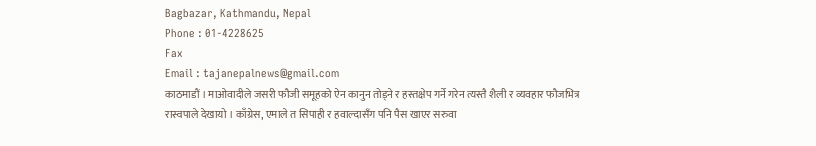Bagbazar, Kathmandu, Nepal
Phone : 01-4228625
Fax
Email : tajanepalnews@gmail.com
काठमाडौं । माओवादीले जसरी फौजी समूहको ऐन कानुन तोड्ने र हस्तक्षेप गर्ने गरेन त्यस्तै शैली र व्यवहार फौजभित्र रास्वपाले देखायो । काँग्रेस, एमाले त सिपाही र हवाल्दासँग पनि पैस खाएर सरुवा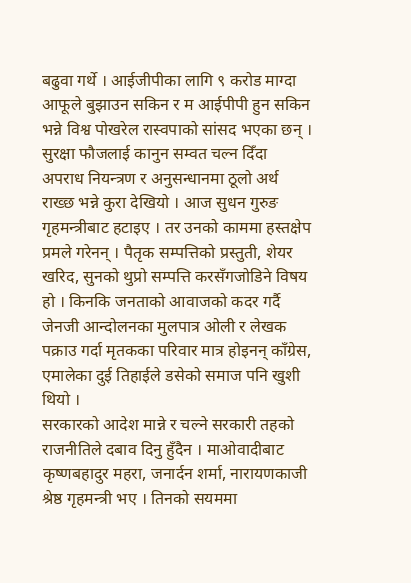बढुवा गर्थे । आईजीपीका लागि ९ करोड माग्दा आफूले बुझाउन सकिन र म आईपीपी हुन सकिन भन्ने विश्व पोखरेल रास्वपाको सांसद भएका छन् । सुरक्षा फौजलाई कानुन सम्वत चल्न दिँदा अपराध नियन्त्रण र अनुसन्धानमा ठूलो अर्थ राख्छ भन्ने कुरा देखियो । आज सुधन गुरुङ गृहमन्त्रीबाट हटाइए । तर उनको काममा हस्तक्षेप प्रमले गरेनन् । पैतृक सम्पत्तिको प्रस्तुती, शेयर खरिद, सुनको थुप्रो सम्पत्ति करसँगजोडिने विषय हो । किनकि जनताको आवाजको कदर गर्दै जेनजी आन्दोलनका मुलपात्र ओली र लेखक पक्राउ गर्दा मृतकका परिवार मात्र होइनन् काँग्रेस, एमालेका दुई तिहाईले डसेको समाज पनि खुशी थियो ।
सरकारको आदेश मान्ने र चल्ने सरकारी तहको राजनीतिले दबाव दिनु हुँदैन । माओवादीबाट कृष्णबहादुर महरा, जनार्दन शर्मा, नारायणकाजी श्रेष्ठ गृहमन्त्री भए । तिनको सयममा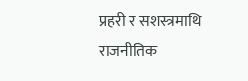प्रहरी र सशस्त्रमाथि राजनीतिक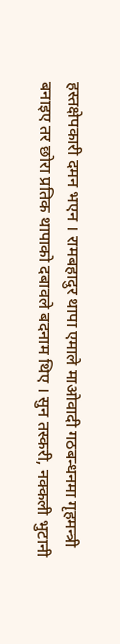हस्तक्षेपकारी दमन भएन । रामबहादुर थापा एमाले माओवादी गठबन्धनमा गृहमन्त्री बनाइए तर छोरा प्रतिक थापाको दबावले बदनाम थिए । सुन तस्करी, नक्कली भुटानी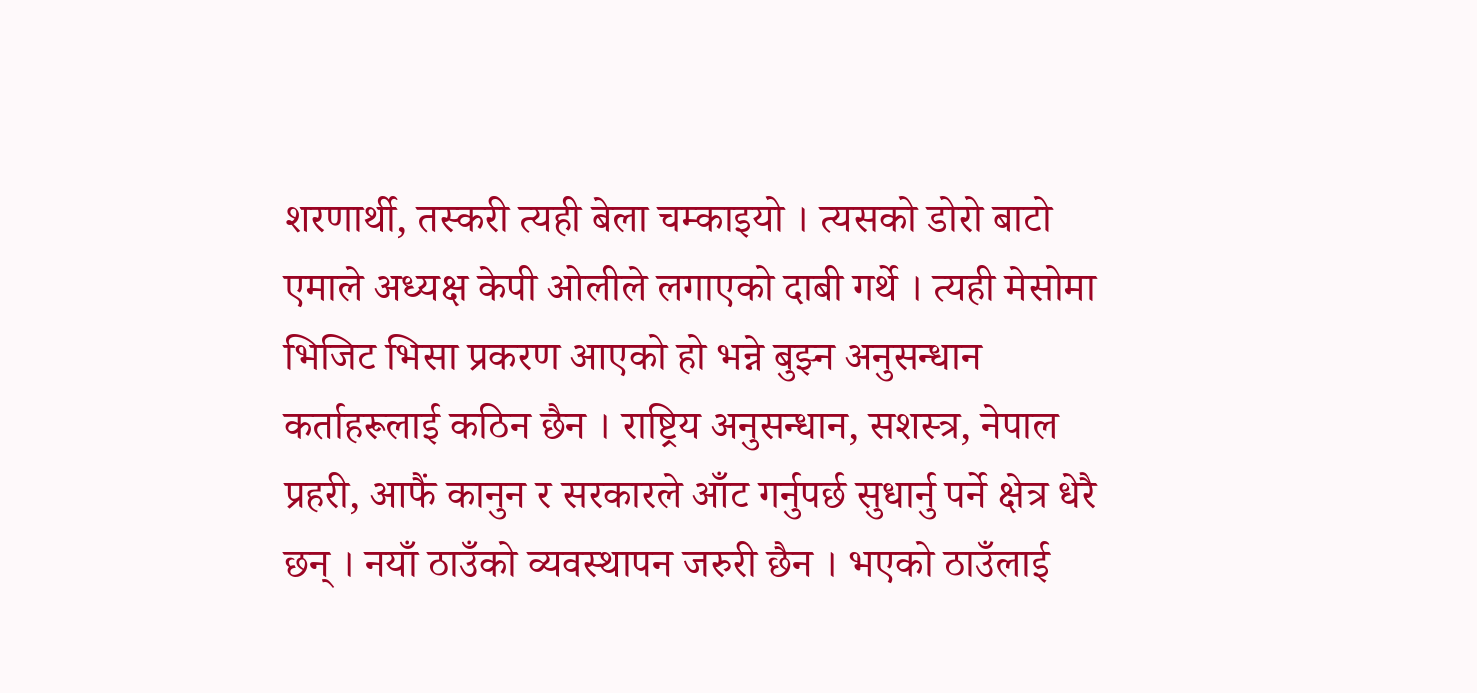शरणार्थी, तस्करी त्यही बेला चम्काइयो । त्यसको डोरो बाटो एमाले अध्यक्ष केपी ओलीले लगाएको दाबी गर्थे । त्यही मेसोमा भिजिट भिसा प्रकरण आएको हो भन्ने बुझ्न अनुसन्धान कर्ताहरूलाई कठिन छैन । राष्ट्रिय अनुसन्धान, सशस्त्र, नेपाल प्रहरी, आफैं कानुन र सरकारले आँट गर्नुपर्छ सुधार्नु पर्ने क्षेत्र धेरै छन् । नयाँ ठाउँको व्यवस्थापन जरुरी छैन । भएको ठाउँलाई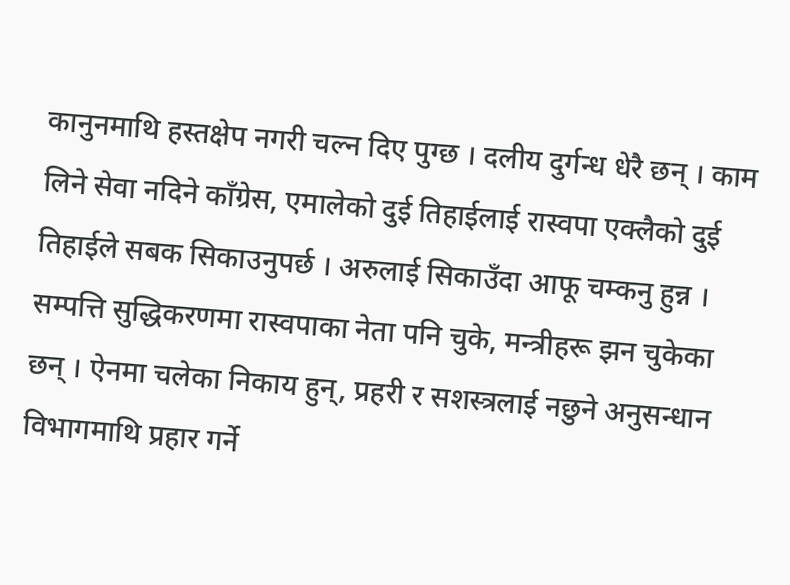कानुनमाथि हस्तक्षेप नगरी चल्न दिए पुग्छ । दलीय दुर्गन्ध धेरै छन् । काम लिने सेवा नदिने काँग्रेस, एमालेको दुई तिहाईलाई रास्वपा एक्लैको दुई तिहाईले सबक सिकाउनुपर्छ । अरुलाई सिकाउँदा आफू चम्कनु हुन्न । सम्पत्ति सुद्धिकरणमा रास्वपाका नेता पनि चुके, मन्त्रीहरू झन चुकेका छन् । ऐनमा चलेका निकाय हुन्, प्रहरी र सशस्त्रलाई नछुने अनुसन्धान विभागमाथि प्रहार गर्ने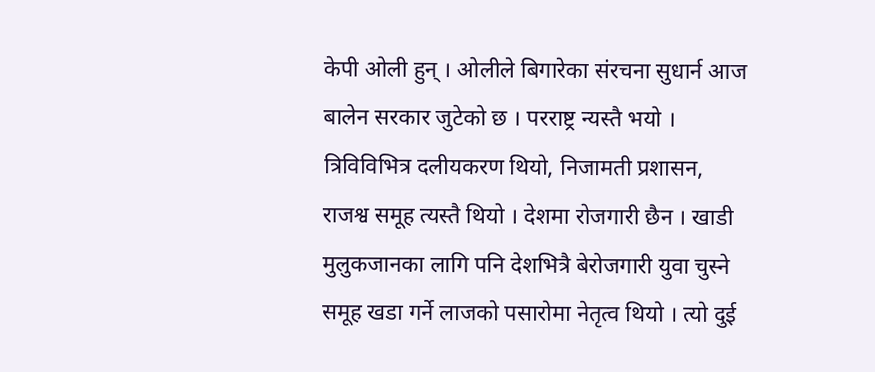केपी ओली हुन् । ओलीले बिगारेका संरचना सुधार्न आज बालेन सरकार जुटेको छ । परराष्ट्र न्यस्तै भयो । त्रिविविभित्र दलीयकरण थियो, निजामती प्रशासन, राजश्व समूह त्यस्तै थियो । देशमा रोजगारी छैन । खाडी मुलुकजानका लागि पनि देशभित्रै बेरोजगारी युवा चुस्ने समूह खडा गर्ने लाजको पसारोमा नेतृत्व थियो । त्यो दुई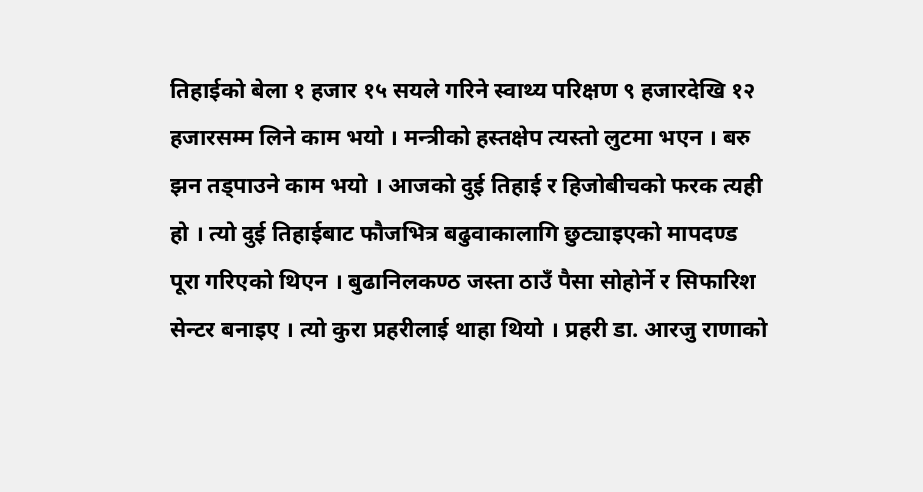तिहाईको बेला १ हजार १५ सयले गरिने स्वाथ्य परिक्षण ९ हजारदेखि १२ हजारसम्म लिने काम भयो । मन्त्रीको हस्तक्षेप त्यस्तो लुटमा भएन । बरु झन तड्पाउने काम भयो । आजको दुई तिहाई र हिजोबीचको फरक त्यही हो । त्यो दुई तिहाईबाट फौजभित्र बढुवाकालागि छुट्याइएको मापदण्ड पूरा गरिएको थिएन । बुढानिलकण्ठ जस्ता ठाउँ पैसा सोहोर्ने र सिफारिश सेन्टर बनाइए । त्यो कुरा प्रहरीलाई थाहा थियो । प्रहरी डा. आरजु राणाको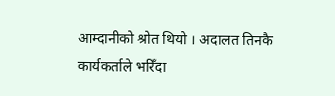आम्दानीको श्रोत थियो । अदालत तिनकै कार्यकर्ताले भरिँदा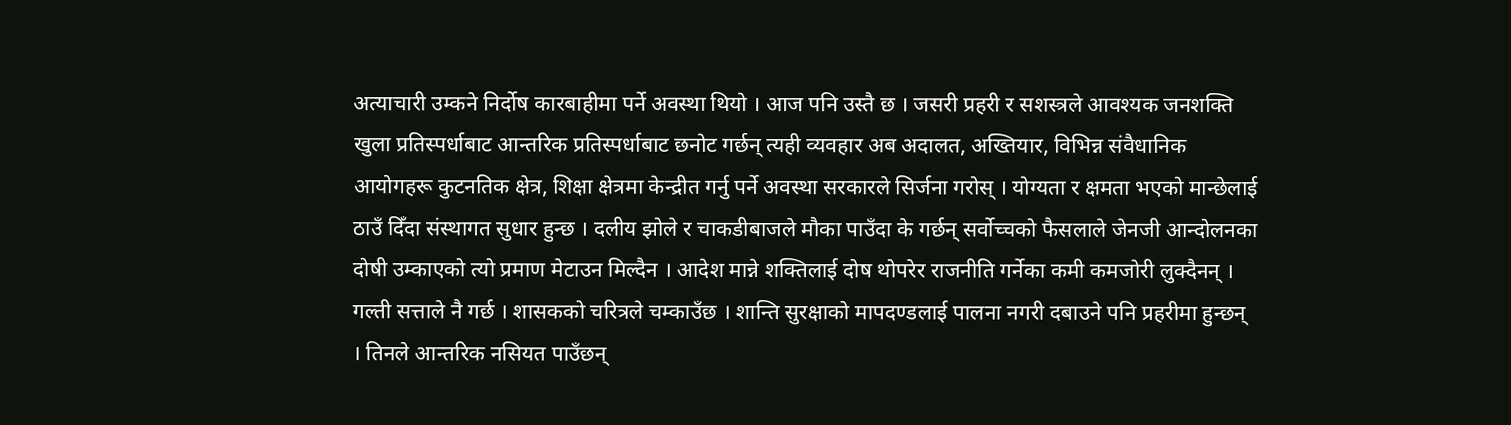अत्याचारी उम्कने निर्दोष कारबाहीमा पर्ने अवस्था थियो । आज पनि उस्तै छ । जसरी प्रहरी र सशस्त्रले आवश्यक जनशक्ति खुला प्रतिस्पर्धाबाट आन्तरिक प्रतिस्पर्धाबाट छनोट गर्छन् त्यही व्यवहार अब अदालत, अख्तियार, विभिन्न संवैधानिक आयोगहरू कुटनतिक क्षेत्र, शिक्षा क्षेत्रमा केन्द्रीत गर्नु पर्ने अवस्था सरकारले सिर्जना गरोस् । योग्यता र क्षमता भएको मान्छेलाई ठाउँ दिँदा संस्थागत सुधार हुन्छ । दलीय झोले र चाकडीबाजले मौका पाउँदा के गर्छन् सर्वोच्चको फैसलाले जेनजी आन्दोलनका दोषी उम्काएको त्यो प्रमाण मेटाउन मिल्दैन । आदेश मान्ने शक्तिलाई दोष थोपरेर राजनीति गर्नेका कमी कमजोरी लुक्दैनन् । गल्ती सत्ताले नै गर्छ । शासकको चरित्रले चम्काउँछ । शान्ति सुरक्षाको मापदण्डलाई पालना नगरी दबाउने पनि प्रहरीमा हुन्छन् । तिनले आन्तरिक नसियत पाउँछन्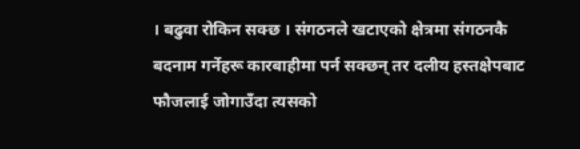। बढुवा रोकिन सक्छ । संगठनले खटाएको क्षेत्रमा संगठनकै बदनाम गर्नेहरू कारबाहीमा पर्न सक्छन् तर दलीय हस्तक्षेपबाट फौजलाई जोगाउँदा त्यसको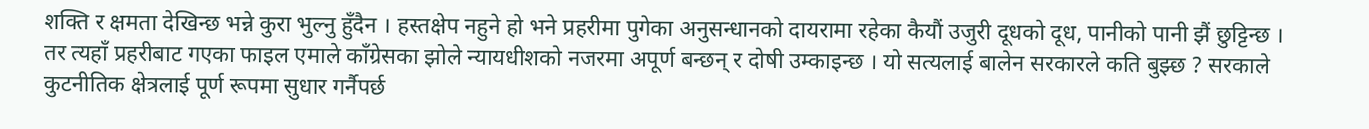शक्ति र क्षमता देखिन्छ भन्ने कुरा भुल्नु हुँदैन । हस्तक्षेप नहुने हो भने प्रहरीमा पुगेका अनुसन्धानको दायरामा रहेका कैयौं उजुरी दूधको दूध, पानीको पानी झैं छुट्टिन्छ । तर त्यहाँ प्रहरीबाट गएका फाइल एमाले काँग्रेसका झोले न्यायधीशको नजरमा अपूर्ण बन्छन् र दोषी उम्काइन्छ । यो सत्यलाई बालेन सरकारले कति बुझ्छ ? सरकाले कुटनीतिक क्षेत्रलाई पूर्ण रूपमा सुधार गर्नैपर्छ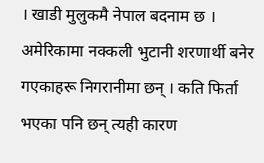। खाडी मुलुकमै नेपाल बदनाम छ । अमेरिकामा नक्कली भुटानी शरणार्थी बनेर गएकाहरू निगरानीमा छन् । कति फिर्ता भएका पनि छन् त्यही कारण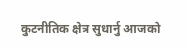कुटनीतिक क्षेत्र सुधार्नु आजको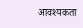आवश्यकता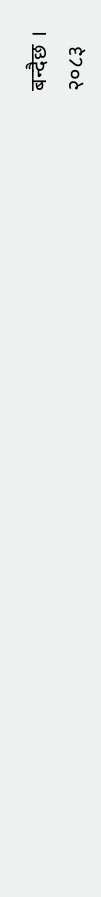बन्दैछ ।
२०८३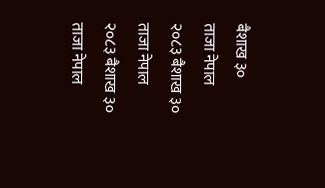बैशाख ३०
ताजा नेपाल
२०८३ बैशाख ३०
ताजा नेपाल
२०८३ बैशाख ३०
ताजा नेपाल